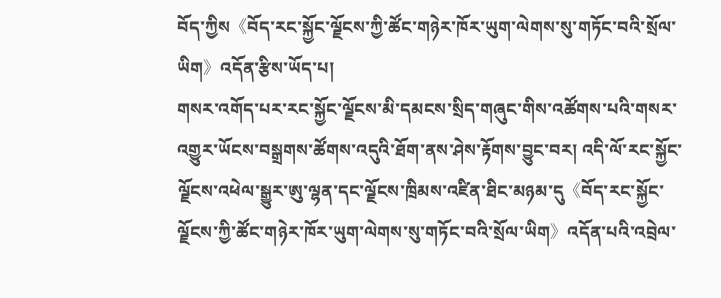བོད་ཀྱིས《བོད་རང་སྐྱོང་ལྗོངས་ཀྱི་ཚོང་གཉེར་ཁོར་ཡུག་ལེགས་སུ་གཏོང་བའི་སྲོལ་ཡིག》འདོན་རྩིས་ཡོད་པ།
གསར་འགོད་པར་རང་སྐྱོང་ལྗོངས་མི་དམངས་སྲིད་གཞུང་གིས་འཚོགས་པའི་གསར་འགྱུར་ཡོངས་བསྒྲགས་ཚོགས་འདུའི་ཐོག་ནས་ཤེས་རྟོགས་བྱུང་བར། འདི་ལོ་རང་སྐྱོང་ལྗོངས་འཕེལ་སྒྱུར་ཨུ་ལྷན་དང་ལྗོངས་ཁྲིམས་འཛིན་ཐིང་མཉམ་དུ《བོད་རང་སྐྱོང་ལྗོངས་ཀྱི་ཚོང་གཉེར་ཁོར་ཡུག་ལེགས་སུ་གཏོང་བའི་སྲོལ་ཡིག》འདོན་པའི་འབྲེལ་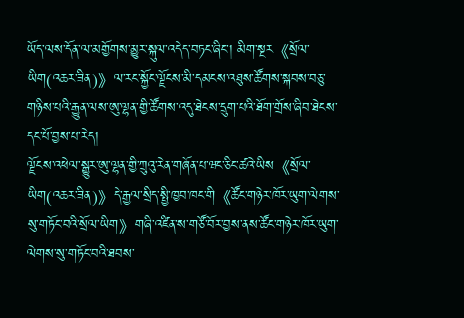ཡོད་ལས་དོན་ལ་མགྱོགས་མྱུར་སྐུལ་འདེད་བཏང་ཞིང་། མིག་སྔར《སྲོལ་ཡིག(འཆར་ཟིན)》ལ་རང་སྐྱོང་ལྗོངས་མི་དམངས་འཐུས་ཚོགས་སྐབས་བཅུ་གཉིས་པའི་རྒྱུན་ལས་ཨུ་ལྷན་གྱི་ཚོགས་འདུ་ཐེངས་དྲུག་པའི་ཐོག་གྲོས་ཞིབ་ཐེངས་དང་པོ་བྱས་པ་རེད།
ལྗོངས་འཕེལ་སྒྱུར་ཨུ་ལྷན་གྱི་ཀྲུའུ་རེན་གཞོན་པ་ཝང་ཅིང་ཚའེ་ཡིས《སྲོལ་ཡིག(འཆར་ཟིན)》དེ་རྒྱལ་སྲིད་སྤྱི་ཁྱབ་ཁང་གི《ཚོང་གཉེར་ཁོར་ཡུག་ལེགས་སུ་གཏོང་བའི་སྲོལ་ཡིག》གཞི་འཛིན་ས་གཙོ་བོར་བྱས་ནས་ཚོང་གཉེར་ཁོར་ཡུག་ལེགས་སུ་གཏོང་བའི་ཐབས་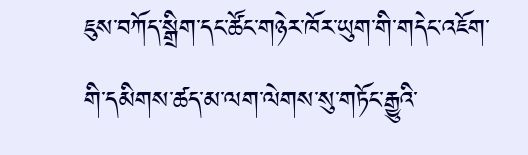ཇུས་བཀོད་སྒྲིག་དང་ཚོང་གཉེར་ཁོར་ཡུག་གི་གདེང་འཇོག་གི་དམིགས་ཚད་མ་ལག་ལེགས་སུ་གཏོང་རྒྱུའི་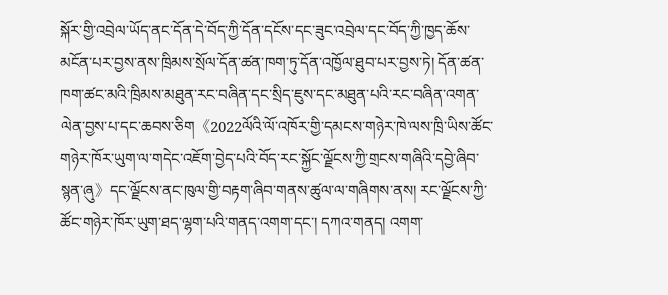སྐོར་གྱི་འབྲེལ་ཡོད་ནང་དོན་དེ་བོད་ཀྱི་དོན་དངོས་དང་ཟུང་འབྲེལ་དང་བོད་ཀྱི་ཁྱད་ཆོས་མངོན་པར་བྱས་ནས་ཁྲིམས་སྲོལ་དོན་ཚན་ཁག་ཏུ་དོན་འཁྱོལ་ཐུབ་པར་བྱས་ཏེ། དོན་ཚན་ཁག་ཚང་མའི་ཁྲིམས་མཐུན་རང་བཞིན་དང་སྲིད་ཇུས་དང་མཐུན་པའི་རང་བཞིན་འགན་ལེན་བྱས་པ་དང་ཆབས་ཅིག《2022ལོའི་ལོ་འཁོར་གྱི་དམངས་གཉེར་ཁེ་ལས་ཁྲི་ཡིས་ཚོང་གཉེར་ཁོར་ཡུག་ལ་གདེང་འཇོག་བྱེད་པའི་བོད་རང་སྐྱོང་ལྗོངས་ཀྱི་གྲངས་གཞིའི་དབྱེ་ཞིབ་སྙན་ཞུ》དང་ལྗོངས་ནང་ཁུལ་གྱི་བརྟག་ཞིབ་གནས་ཚུལ་ལ་གཞིགས་ནས། རང་ལྗོངས་ཀྱི་ཚོང་གཉེར་ཁོར་ཡུག་ཐད་ལྷག་པའི་གནད་འགག་དང་། དཀའ་གནད། འགག་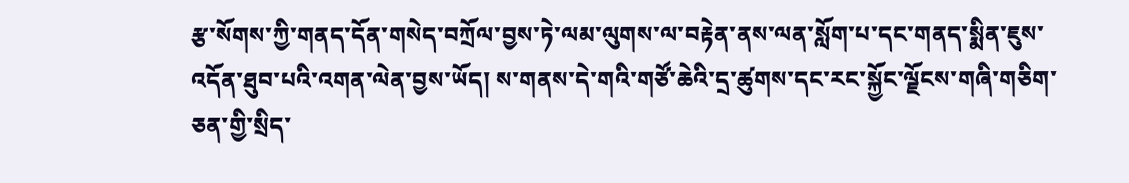རྩ་སོགས་ཀྱི་གནད་དོན་གསེད་བཀྲོལ་བྱས་ཏེ་ལམ་ལུགས་ལ་བརྟེན་ནས་ལན་སློག་པ་དང་གནད་སྨིན་ཇུས་འདོན་ཐུབ་པའི་འགན་ལེན་བྱས་ཡོད། ས་གནས་དེ་གའི་གཙོ་ཆེའི་དྲ་ཚུགས་དང་རང་སྐྱོང་ལྗོངས་གཞི་གཅིག་ཅན་གྱི་སྲིད་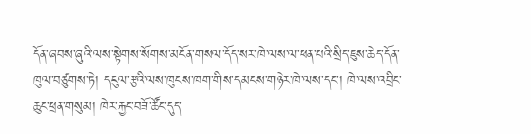དོན་ཞབས་ཞུའི་ལས་སྟེགས་སོགས་མངོན་གསལ་དོད་སར་ཁེ་ལས་ལ་ཕན་པའི་སྲིད་ཇུས་ཆེད་དོན་ཁུལ་བཙུགས་ཏེ། དངུལ་རྩའི་ལས་ཁུངས་ཁག་གིས་དམངས་གཉེར་ཁེ་ལས་དང་། ཁེ་ལས་འབྲིང་ཆུང་ཕྲན་གསུམ། ཁེར་རྐྱང་བཟོ་ཚོང་དུད་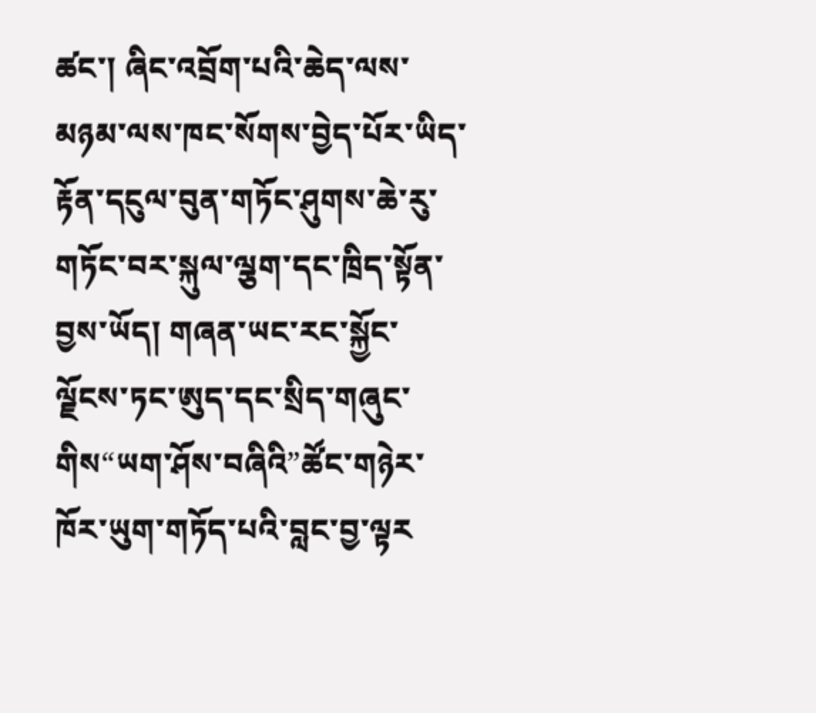ཚང་། ཞིང་འབྲོག་པའི་ཆེད་ལས་མཉམ་ལས་ཁང་སོགས་བྱེད་པོར་ཡིད་རྟོན་དངུལ་བུན་གཏོང་ཤུགས་ཆེ་རུ་གཏོང་བར་སྐུལ་ལྕག་དང་ཁྲིད་སྟོན་བྱས་ཡོད། གཞན་ཡང་རང་སྐྱོང་ལྗོངས་ཏང་ཨུད་དང་སྲིད་གཞུང་གིས“ཡག་ཤོས་བཞིའི”ཚོང་གཉེར་ཁོར་ཡུག་གཏོད་པའི་བླང་བྱ་ལྟར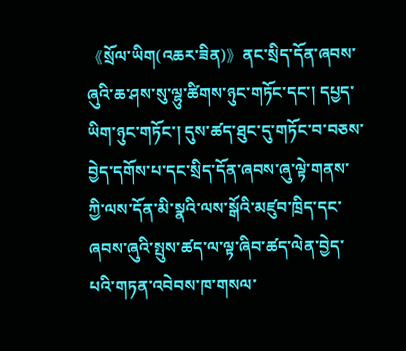《སྲོལ་ཡིག(འཆར་ཟིན)》ནང་སྲིད་དོན་ཞབས་ཞུའི་ཆ་ཤས་སུ་ལྷུ་ཚིགས་ཉུང་གཏོང་དང་། དཔྱད་ཡིག་ཉུང་གཏོང་། དུས་ཚད་ཐུང་དུ་གཏོང་བ་བཅས་བྱེད་དགོས་པ་དང་སྲིད་དོན་ཞབས་ཞུ་ལྟེ་གནས་ཀྱི་ལས་དོན་མི་སྣའི་ལས་སྒོའི་མཛུབ་ཁྲིད་དང་ཞབས་ཞུའི་སྤུས་ཚད་ལ་ལྟ་ཞིབ་ཚད་ལེན་བྱེད་པའི་གཏན་འབེབས་ཁ་གསལ་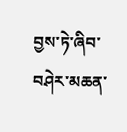བྱས་ཏེ་ཞིབ་བཤེར་མཆན་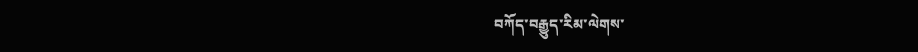བཀོད་བརྒྱུད་རིམ་ལེགས་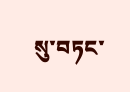སུ་བཏང་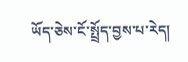ཡོད་ཅེས་ངོ་སྤྲོད་བྱས་པ་རེད།